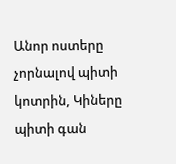Անոր ոստերը չորնալով պիտի կոտրին, Կիները պիտի գան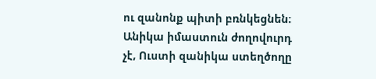ու զանոնք պիտի բռնկեցնեն։ Անիկա իմաստուն ժողովուրդ չէ, Ուստի զանիկա ստեղծողը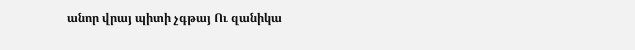անոր վրայ պիտի չգթայ Ու զանիկա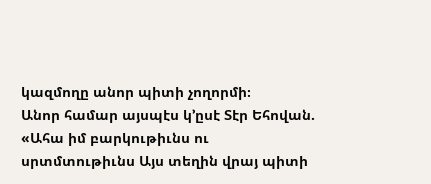կազմողը անոր պիտի չողորմի։
Անոր համար այսպէս կ’ըսէ Տէր Եհովան. «Ահա իմ բարկութիւնս ու սրտմտութիւնս Այս տեղին վրայ պիտի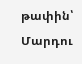թափին՝ Մարդու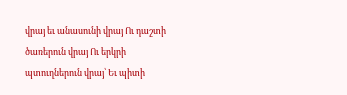վրայ եւ անասունի վրայ Ու դաշտի ծառերուն վրայ Ու երկրի պտուղներուն վրայ՝ Եւ պիտի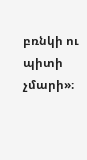բռնկի ու պիտի չմարի»։